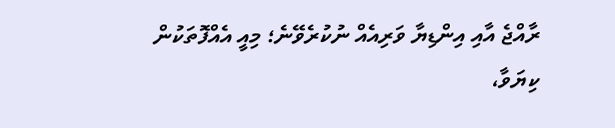ރާއްޖެ އާއި އިންޑިޔާ ވަރިއެއް ނުކުރެވޭނެ؛ މިއީ އެއްފޮތަކުން ކިޔަވާ،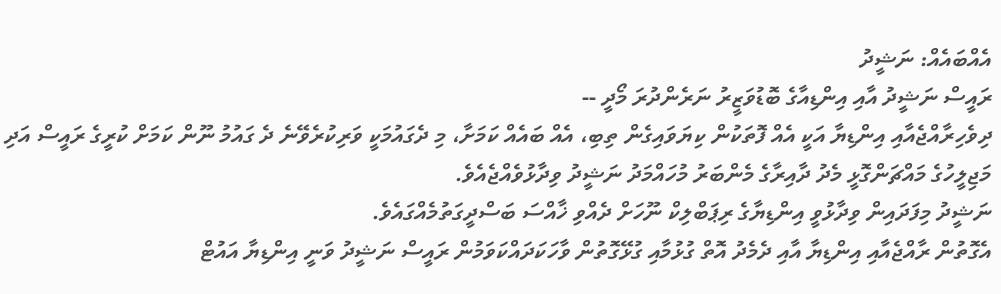އެއްބައެއް: ނަޝީދު
ރައީސް ނަޝީދު އާއި އިންޑިއާގެ ބޮޑުވަޒީރު ނަރެންދުރަ މޯދީ --
ދިވެހިރާއްޖެއާއި އިންޑިޔާ އަކީ އެއް ފޮތަކުން ކިޔަވައިގެން ތިބި، އެއް ބައެއް ކަމަށާ، މި ދެގައުމަކީ ވަރިކުރެވޭނެ ދެ ގައުމު ނޫން ކަމަށް ކުރީގެ ރައީސް އަދި މަޖިލީހުގެ މައްޗަންގޮޅީ މެދު ދާއިރާގެ މެންބަރު މުހައްމަދު ނަޝީދު ވިދާޅުވެއްޖެއެވެ.
ނަޝީދު މިފަދައިން ވިދާޅުވީ އިންޑިޔާގެ ރިޕަބްލިކް ނޫހަށް ދެއްވި ޚާއްސަ ބަސްދީގަތުމެއްގައެވެ.
އެގޮތުން ރާއްޖެއާއި އިންޑިޔާ އާއި ދެމެދު އޮތް ގުޅުމާއި ގުޅޭގޮތުން ވާހަކަދައްކަވަމުން ރައީސް ނަޝީދު ވަނީ އިންޑިޔާ އައުޓް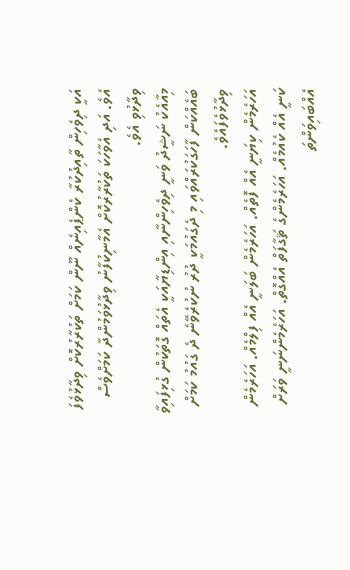އަކީ ދިވެހިން ތާއިދުކުރާ ކެންޕެއިނެއް ނޫން ކަމަށް ތަކުރާރުކޮށް ވިދާޅުވެފަ އެވެ. އަދި އެވާހަކަ ތަކުރާރުކޮށް އެމާނިކުފާނު ވިދާޅުވަމުންދާ ކަމަށްވެސް ވިދާޅުވި އެވެ.
މިއާއެކު ނަޝީދު ވަނީ ދިވެހިންނާއި އިންޑިޔާއަކީ އެތައް ގޮތަކުން ގުޅިފައިވާ ބައެއްކަން ފާހަގަކުރައްވައި މި ދެގައުމަކީ ދުރު ނުކުރެވޭނެ ދެ ގައުމު ކަމަށް ވިދާޅުވެފައެވެ.
އަހަރެމެން ކިޔަނީ އެއް ފޮތެއް. އަހަރެމެން ބަލަނީ އެއް ފިލްމެއް. އަހަރެމެން ކަނީ އެއް ކެއުމެއް. އަހަރެމެންގެ ޘަގާފަތް އެއްގޮތް. އަހަރެމެންނަނީ ވަރަށް އެއްބައިވަންތަ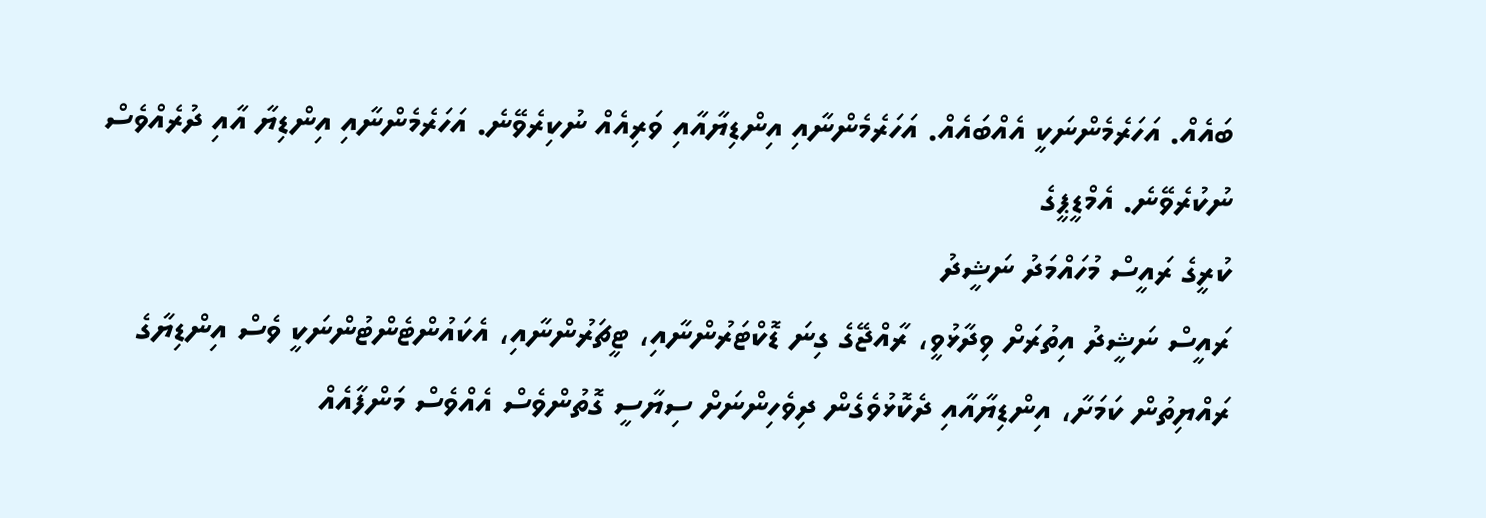ބައެއް. އަހަރެމެންނަކީ އެއްބައެއް. އަހަރެމެންނާއި އިންޑިޔާއާއި ވަރިއެއް ނުކިރެވޭނެ. އަހަރެމެންނާއި އިންޑިޔާ އާއި ދުރެއްވެސް ނުކުރެވޭނެ. އެމްޑީޕީގެ
ކުރީގެ ރައީސް މުހައްމަދު ނަޝީދު
ރައީސް ނަޝީދު އިތުރަށް ވިދާޅުވީ، ރާއްޖޭގެ ގިނަ ޑޮކްޓަރުންނާއި، ޓީޗަރުންނާއި، އެކައުންޓެންޓުންނަކީ ވެސް އިންޑިޔާގެ ރައްޔިތުން ކަމަށާ، އިންޑިޔާއާއި ދެކޮޅުވެގެން ދިވެހިންނަށް ސިޔާސީ ގޮތުންވެސް އެއްވެސް މަންފާއެއް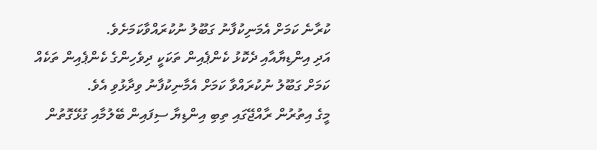ކުރާނެ ކަމަށް އެމަނިކުފާނު ގަބޫލު ނުކުރައްވާކަމަށެވެ.
އަދި އިންޑިޔާއާއި ދެކޮޅު ކެންޕެއިން ތަކަކީ ދިވެހިންގެ ކެންޕެއިން ތަކެއް ކަމަށް ގަބޫލު ނުކުރައްވާ ކަމަށް އެމާނިކުފާނު ވިދާޅުވި އެވެ.
މީގެ އިތުރުން ރާއްޖޭގައި ތިބި އިންޑިޔާ ސިފައިން ބޭލުމާއި ގުޅޭގޮތުން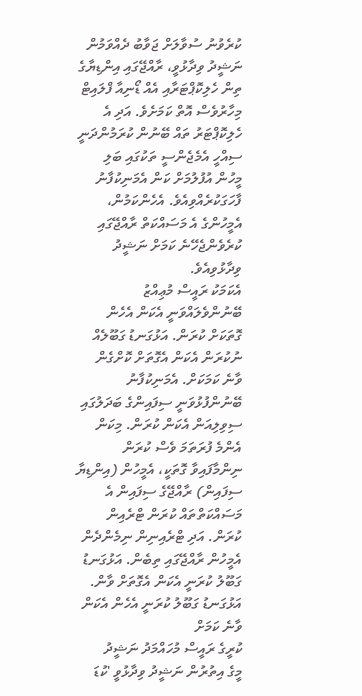ކުރެވުނު ސުވާލަށް ޖަވާބު ދެއްވަމުން ނަޝީދު ވިދާޅުވީ، ރާއްޖޭގައި އިންޑިޔާގެ ތިން ހެލިކޮޕްޓަރާއި އެއް ޑޯނިއާ ފްލައިޓް މިހާރުވެސް އޮތް ކަމަށެވެ. އަދި އެ ހެލިކޮޕްޓަރު ތައް ބޭނުން ކުރަމުންދަނީ ސިއްހީ އެމެޖެންސީ ތަކުގައި ބަލި މީހުން އުފުލުމަށް ކަން އެމަނިކުފާނު ފާހަގަކުރެއްވިއެވެ. އެހެންކަމުން، އެމީހުންގެ އެ މަސައްކަތް ރާއްޖޭގައި ކުރެވެންޖެހޭނެ ކަމަށް ނަޝީދު ވިދާޅުވިއެވެ.
އެކަމަކު ރައީސް މުޢިއްޒު ބޭނުންވެލައްވަނީ އެކަން އެހެން ގޮތަކަށް ކުރަން. އަޅުގަނޑު ގަބޫލެއް ނުކުރަން އެކަން އެގޮތަށް ކޮށްގެން ވާނެ ކަމަކަށް. އެމަނިކުފާނު ބޭނުންފުޅުވަނީ ސިފައިންގެ ބަދަލުގައި ސިވިލިއަން އެކަން ކުރަން. މިކަން އެންމެ ފުރަތަމަ ވެސް ކުރަން ނިންމާފައިވާ ގޮތަކީ، އެމީހުން (އިންޑިޔާ ސިފައިން) ރާއްޖޭގެ ސިފައިން އެ މަސައްކަތްތައް ކުރަން ޓްރެއިން ކުރަން. އަދި ޓްރެއިނިން ނިމެންދެން އެމީހުން ރާއްޖޭގައި ތިބެން. އަޅުގަނޑު ގަބޫލު ކުރަނީ އެކަން އެގޮތަށް ވާން. އަޅުގަނޑު ގަބޫލު ކުރަނީ އެހެން އެކަން ވާނެ ކަމަށް
ކުރީގެ ރައީސް މުހައްމަދު ނަޝީދު
މީގެ އިތުރުން ނަޝީދު ވިދާޅުވީ 'ކުޑަ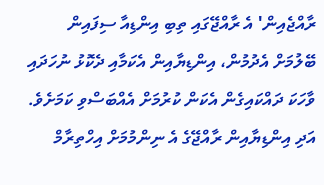ރާއްޖެއިން' އެ ރާއްޖޭގައި ތިބި އިންޑިއާ ސިފައިން ބޭލުމަށް އެދުމުން، އިންޑިޔާއިން އެކަމާއި ދެކޮޅު ނުހަދައި ވާހަކަ ދައްކައިގެން އެކަން ކުރުމަށް އެއްބަސްވި ކަމަށެވެ. އަދި އިންޑިޔާއިން ރާއްޖޭގެ އެ ނިންމުމަށް އިހްތިރާމް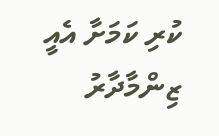ކުރި ކަމަށާ އެއީ ޒިންމާދާރު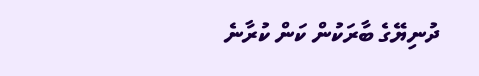ދުނިޔޭގެ ބާރަކުން ކަން ކުރާނެ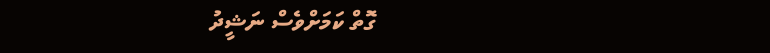ގޮތް ކަމަށްވެސް ނަޝީދު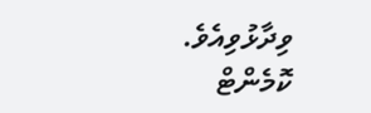ވިދާޅުވިއެވެ.
ކޮމެންޓް